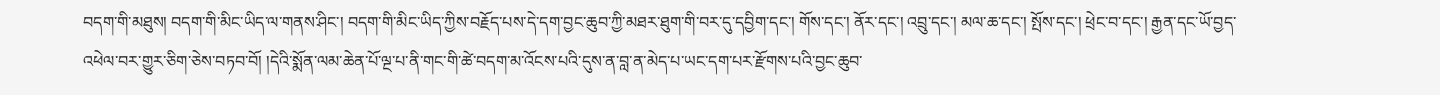བདག་གི་མཐུས། བདག་གི་མིང་ཡིད་ལ་གནས་ཤིང་། བདག་གི་མིང་ཡིད་ཀྱིས་བརྗོད་པས་དེ་དག་བྱང་ཆུབ་ཀྱི་མཐར་ཐུག་གི་བར་དུ་དབྱིག་དང་། གོས་དང་། ནོར་དང་། འབྲུ་དང་། མལ་ཆ་དང་། སྤོས་དང་། ཕྲེང་བ་དང་། རྒྱན་དང་ཡོ་བྱད་འཕེལ་བར་གྱུར་ཅིག་ཅེས་བཏབ་བོ། །དེའི་སྨོན་ལམ་ཆེན་པོ་ལྔ་པ་ནི་གང་གི་ཚེ་བདག་མ་འོངས་པའི་དུས་ན་བླ་ན་མེད་པ་ཡང་དག་པར་རྫོགས་པའི་བྱང་ཆུབ་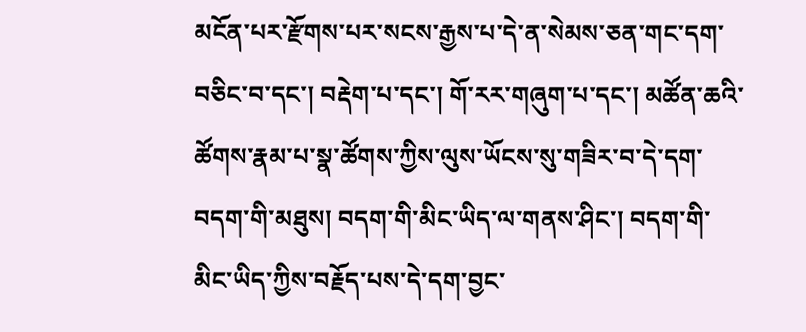མངོན་པར་རྫོགས་པར་སངས་རྒྱས་པ་དེ་ན་སེམས་ཅན་གང་དག་བཅིང་བ་དང་། བརྡེག་པ་དང་། གོ་རར་གཞུག་པ་དང་། མཚོན་ཆའི་ཚོགས་རྣམ་པ་སྣ་ཚོགས་ཀྱིས་ལུས་ཡོངས་སུ་གཟིར་བ་དེ་དག་བདག་གི་མཐུས། བདག་གི་མིང་ཡིད་ལ་གནས་ཤིང་། བདག་གི་མིང་ཡིད་ཀྱིས་བརྗོད་པས་དེ་དག་བྱང་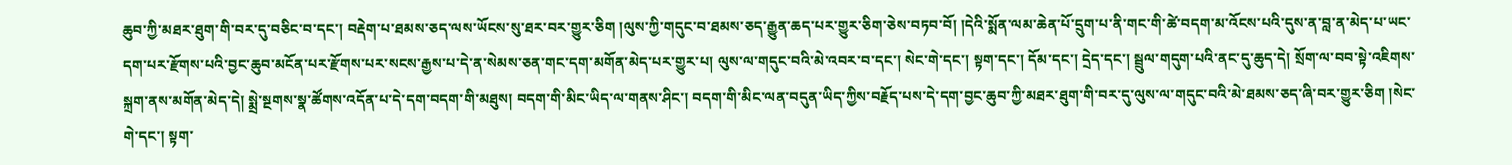ཆུབ་ཀྱི་མཐར་ཐུག་གི་བར་དུ་བཅིང་བ་དང་། བརྡེག་པ་ཐམས་ཅད་ལས་ཡོངས་སུ་ཐར་བར་གྱུར་ཅིག །ལུས་ཀྱི་གདུང་བ་ཐམས་ཅད་རྒྱུན་ཆད་པར་གྱུར་ཅིག་ཅེས་བཏབ་བོ། །དེའི་སྨོན་ལམ་ཆེན་པོ་དྲུག་པ་ནི་གང་གི་ཚེ་བདག་མ་འོངས་པའི་དུས་ན་བླ་ན་མེད་པ་ཡང་དག་པར་རྫོགས་པའི་བྱང་ཆུབ་མངོན་པར་རྫོགས་པར་སངས་རྒྱས་པ་དེ་ན་སེམས་ཅན་གང་དག་མགོན་མེད་པར་གྱུར་པ། ལུས་ལ་གདུང་བའི་མེ་འབར་བ་དང་། སེང་གེ་དང་། སྟག་དང་། དོམ་དང་། དྲེད་དང་། སྦྲུལ་གདུག་པའི་ནང་དུ་ཆུད་དེ། སྲོག་ལ་བབ་སྟེ་འཇིགས་སྐྲག་ནས་མགོན་མེད་དེ། སྨྲེ་སྔགས་སྣ་ཚོགས་འདོན་པ་དེ་དག་བདག་གི་མཐུས། བདག་གི་མིང་ཡིད་ལ་གནས་ཤིང་། བདག་གི་མིང་ལན་བདུན་ཡིད་ཀྱིས་བརྗོད་པས་དེ་དག་བྱང་ཆུབ་ཀྱི་མཐར་ཐུག་གི་བར་དུ་ལུས་ལ་གདུང་བའི་མེ་ཐམས་ཅད་ཞི་བར་གྱུར་ཅིག །སེང་གེ་དང་། སྟག་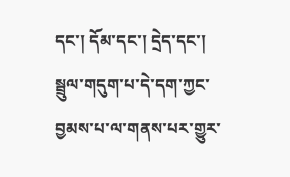དང་། དོམ་དང་། དྲེད་དང་། སྦྲུལ་གདུག་པ་དེ་དག་ཀྱང་བྱམས་པ་ལ་གནས་པར་གྱུར་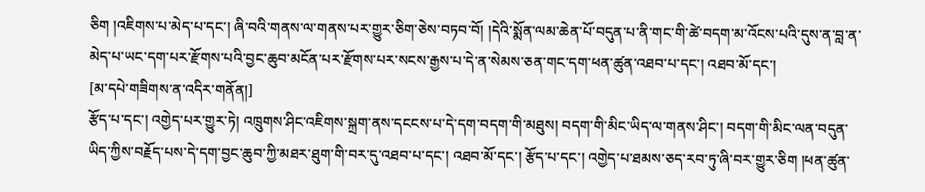ཅིག །འཇིགས་པ་མེད་པ་དང་། ཞི་བའི་གནས་ལ་གནས་པར་གྱུར་ཅིག་ཅེས་བཏབ་བོ། །དེའི་སྨོན་ལམ་ཆེན་པོ་བདུན་པ་ནི་གང་གི་ཚེ་བདག་མ་འོངས་པའི་དུས་ན་བླ་ན་མེད་པ་ཡང་དག་པར་རྫོགས་པའི་བྱང་ཆུབ་མངོན་པར་རྫོགས་པར་སངས་རྒྱས་པ་དེ་ན་སེམས་ཅན་གང་དག་ཕན་ཚུན་འཐབ་པ་དང་། འཐབ་མོ་དང་།
[མ་དཔེ་གཟིགས་ན་འདིར་གནོན།]
རྩོད་པ་དང་། འགྱེད་པར་གྱུར་ཏེ། འཁྲུགས་ཤིང་འཇིགས་སྐྲག་ནས་དངངས་པ་དེ་དག་བདག་གི་མཐུས། བདག་གི་མིང་ཡིད་ལ་གནས་ཤིང་། བདག་གི་མིང་ལན་བདུན་ཡིད་ཀྱིས་བརྗོད་པས་དེ་དག་བྱང་ཆུབ་ཀྱི་མཐར་ཐུག་གི་བར་དུ་འཐབ་པ་དང་། འཐབ་མོ་དང་། རྩོད་པ་དང་། འགྱེད་པ་ཐམས་ཅད་རབ་ཏུ་ཞི་བར་གྱུར་ཅིག །ཕན་ཚུན་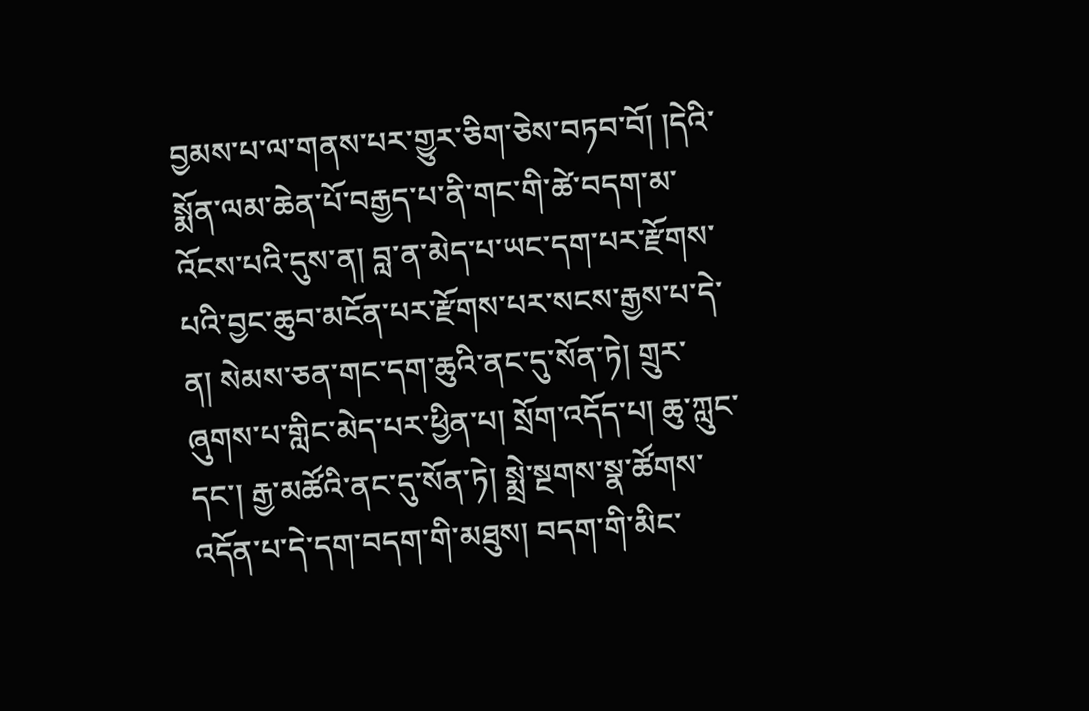བྱམས་པ་ལ་གནས་པར་གྱུར་ཅིག་ཅེས་བཏབ་བོ། །དེའི་སྨོན་ལམ་ཆེན་པོ་བརྒྱད་པ་ནི་གང་གི་ཚེ་བདག་མ་འོངས་པའི་དུས་ན། བླ་ན་མེད་པ་ཡང་དག་པར་རྫོགས་པའི་བྱང་ཆུབ་མངོན་པར་རྫོགས་པར་སངས་རྒྱས་པ་དེ་ན། སེམས་ཅན་གང་དག་ཆུའི་ནང་དུ་སོན་ཏེ། གྲུར་ཞུགས་པ་གླིང་མེད་པར་ཕྱིན་པ། སྲོག་འདོད་པ། ཆུ་ཀླུང་དང་། རྒྱ་མཚོའི་ནང་དུ་སོན་ཏེ། སྨྲེ་སྔགས་སྣ་ཚོགས་འདོན་པ་དེ་དག་བདག་གི་མཐུས། བདག་གི་མིང་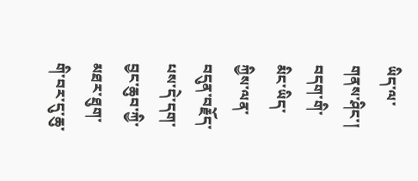ཡིད་ལ་གནས་ཤིང་། བདག་གི་མིང་ཡིད་ཀྱིས་ལན་བདུན་བརྗོད་པས་དེ་དག་བྱང་ཆུབ་ཀྱི་མཐར་ཐུག་གི་བར་དུ་ཆུ་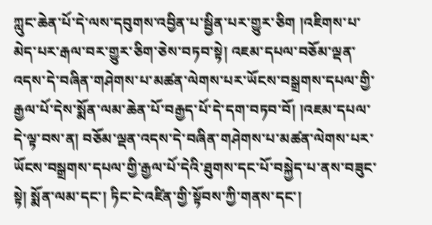ཀླུང་ཆེན་པོ་དེ་ལས་དབུགས་འབྱིན་པ་སྦྱིན་པར་གྱུར་ཅིག །འཇིགས་པ་མེད་པར་རྒལ་བར་གྱུར་ཅིག་ཅེས་བཏབ་སྟེ། འཇམ་དཔལ་བཅོམ་ལྡན་འདས་དེ་བཞིན་གཤེགས་པ་མཚན་ལེགས་པར་ཡོངས་བསྒྲགས་དཔལ་གྱི་རྒྱལ་པོ་དེས་སྨོན་ལམ་ཆེན་པོ་བརྒྱད་པོ་དེ་དག་བཏབ་བོ། །འཇམ་དཔལ་དེ་ལྟ་བས་ན། བཅོམ་ལྡན་འདས་དེ་བཞིན་གཤེགས་པ་མཚན་ལེགས་པར་ཡོངས་བསྒྲགས་དཔལ་གྱི་རྒྱལ་པོ་དེའི་ཐུགས་དང་པོ་བསྐྱེད་པ་ནས་བཟུང་སྟེ། སྨོན་ལམ་དང་། ཏིང་ངེ་འཛིན་གྱི་སྟོབས་ཀྱི་གནས་དང་།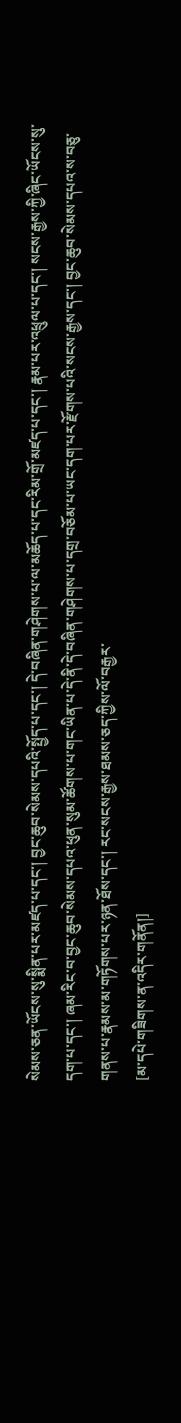སེམས་ཅན་ཡོངས་སུ་སྨིན་པར་མཛད་པ་དང་། བྱང་ཆུབ་སེམས་དཔའི་སྤྱོད་པ་དང་། དེ་བཞིན་གཤེགས་པ་ལ་མཆོད་པ་དང་རིམ་གྲོ་མཛད་པ་དང་། རྣམ་པར་འཕྲུལ་པ་དང་། སངས་རྒྱས་ཀྱི་ཞིང་ཡོངས་སུ་དག་པ་དང་། ཞམ་རིང་བ་བྱང་ཆུབ་སེམས་དཔའ་ཕུན་སུམ་ཚོགས་པ་གང་ཡིན་པ་དེ་ནི་དེ་བཞིན་གཤེགས་པ་དགྲ་བཅོམ་པ་ཡང་དག་པར་རྫོགས་པའི་སངས་རྒྱས་དང་། བྱང་ཆུབ་སེམས་དཔའ་ས་བཅུ་གནས་པ་རྣམས་མ་གཏོགས་པར་ཉན་ཐོས་དང་། རང་སངས་རྒྱས་ཐམས་ཅད་ཀྱིས་ལོ་བརྒྱར་
[མ་དཔེ་གཟིགས་ན་འདིར་གནོན།]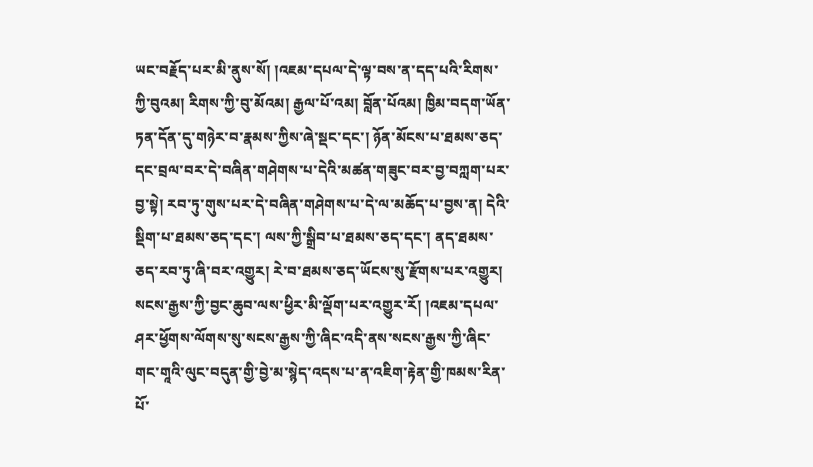ཡང་བརྗོད་པར་མི་ནུས་སོ། །འཇམ་དཔལ་དེ་ལྟ་བས་ན་དད་པའི་རིགས་ཀྱི་བུའམ། རིགས་ཀྱི་བུ་མོའམ། རྒྱལ་པོ་འམ། བློན་པོའམ། ཁྱིམ་བདག་ཡོན་ཏན་དོན་དུ་གཉེར་བ་རྣམས་ཀྱིས་ཞེ་སྡང་དང་། ཉོན་མོངས་པ་ཐམས་ཅད་དང་བྲལ་བར་དེ་བཞིན་གཤེགས་པ་དེའི་མཚན་གཟུང་བར་བྱ་བཀླག་པར་བྱ་སྟེ། རབ་ཏུ་གུས་པར་དེ་བཞིན་གཤེགས་པ་དེ་ལ་མཆོད་པ་བྱས་ན། དེའི་སྡིག་པ་ཐམས་ཅད་དང་། ལས་ཀྱི་སྒྲིབ་པ་ཐམས་ཅད་དང་། ནད་ཐམས་ཅད་རབ་ཏུ་ཞི་བར་འགྱུར། རེ་བ་ཐམས་ཅད་ཡོངས་སུ་རྫོགས་པར་འགྱུར། སངས་རྒྱས་ཀྱི་བྱང་ཆུབ་ལས་ཕྱིར་མི་ལྡོག་པར་འགྱུར་རོ། །འཇམ་དཔལ་ཤར་ཕྱོགས་ལོགས་སུ་སངས་རྒྱས་ཀྱི་ཞིང་འདི་ནས་སངས་རྒྱས་ཀྱི་ཞིང་གང་གཱའི་ལུང་བདུན་གྱི་བྱེ་མ་སྙེད་འདས་པ་ན་འཇིག་རྟེན་གྱི་ཁམས་རིན་པོ་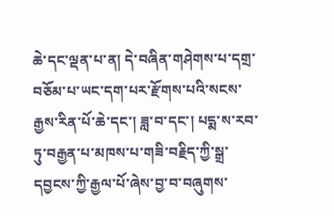ཆེ་དང་ལྡན་པ་ན། དེ་བཞིན་གཤེགས་པ་དགྲ་བཅོམ་པ་ཡང་དག་པར་རྫོགས་པའི་སངས་རྒྱས་རིན་པོ་ཆེ་དང་། ཟླ་བ་དང་། པདྨ་ས་རབ་ཏུ་བརྒྱན་པ་མཁས་པ་གཟི་བརྗིད་ཀྱི་སྒྲ་དབྱངས་ཀྱི་རྒྱལ་པོ་ཞེས་བྱ་བ་བཞུགས་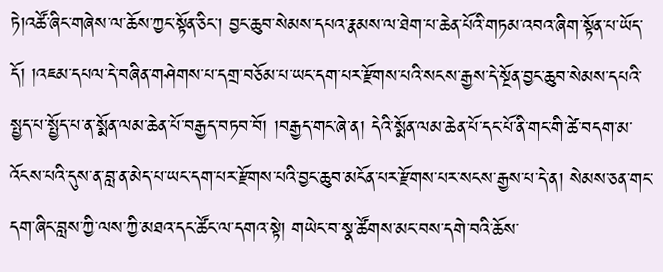ཏེ།འཚོ་ཞིང་གཞེས་ལ་ཆོས་ཀྱང་སྟོན་ཅིང་། བྱང་ཆུབ་སེམས་དཔའ་རྣམས་ལ་ཐེག་པ་ཆེན་པོའི་གཏམ་འབའ་ཞིག་སྟོན་པ་ཡོད་དོ། །འཇམ་དཔལ་དེ་བཞིན་གཤེགས་པ་དགྲ་བཅོམ་པ་ཡང་དག་པར་རྫོགས་པའི་སངས་རྒྱས་དེ་སྔོན་བྱང་ཆུབ་སེམས་དཔའི་སྤྱད་པ་སྤྱོད་པ་ན་སྨོན་ལམ་ཆེན་པོ་བརྒྱད་བཏབ་བོ། །བརྒྱད་གང་ཞེ་ན། དེའི་སྨོན་ལམ་ཆེན་པོ་དང་པོ་ནི་གང་གི་ཚེ་བདག་མ་འོངས་པའི་དུས་ན་བླ་ན་མེད་པ་ཡང་དག་པར་རྫོགས་པའི་བྱང་ཆུབ་མངོན་པར་རྫོགས་པར་སངས་རྒྱས་པ་དེ་ན། སེམས་ཅན་གང་དག་ཞིང་བླས་ཀྱི་ལས་ཀྱི་མཐའ་དང་ཚོང་ལ་དགའ་སྟེ། གཡེང་བ་སྣ་ཚོགས་མང་བས་དགེ་བའི་ཆོས་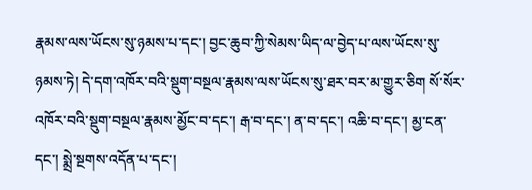རྣམས་ལས་ཡོངས་སུ་ཉམས་པ་དང་། བྱང་ཆུབ་ཀྱི་སེམས་ཡིད་ལ་བྱེད་པ་ལས་ཡོངས་སུ་ཉམས་ཏེ། དེ་དག་འཁོར་བའི་སྡུག་བསྔལ་རྣམས་ལས་ཡོངས་སུ་ཐར་བར་མ་གྱུར་ཅིག སོ་སོར་འཁོར་བའི་སྡུག་བསྔལ་རྣམས་མྱོང་བ་དང་། རྒ་བ་དང་། ན་བ་དང་། འཆི་བ་དང་། མྱ་ངན་དང་། སྨྲེ་སྔགས་འདོན་པ་དང་།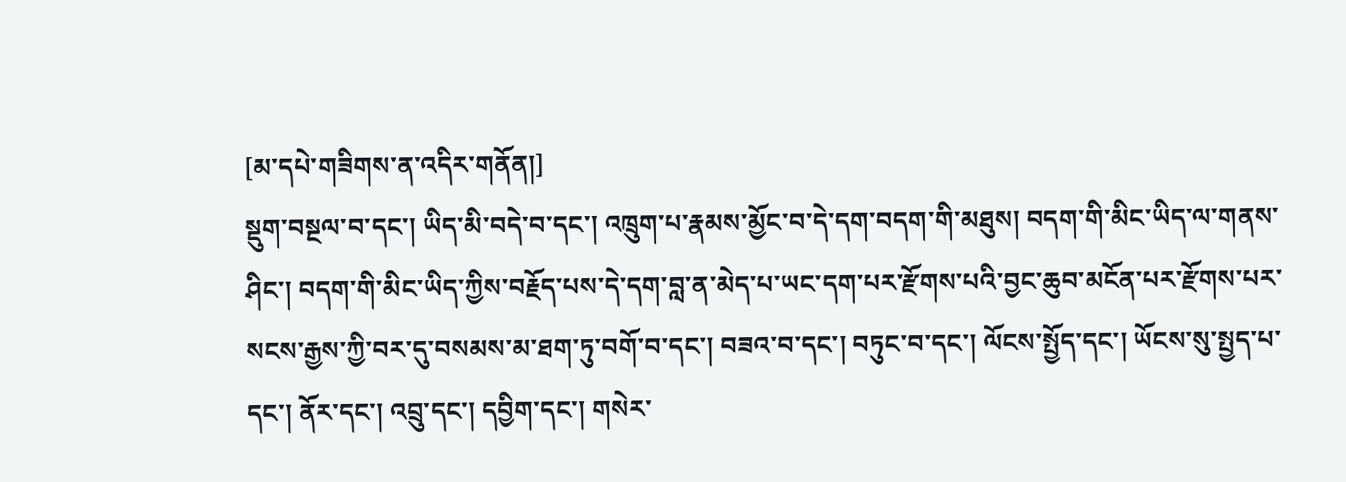[མ་དཔེ་གཟིགས་ན་འདིར་གནོན།]
སྡུག་བསྔལ་བ་དང་། ཡིད་མི་བདེ་བ་དང་། འཁྲུག་པ་རྣམས་མྱོང་བ་དེ་དག་བདག་གི་མཐུས། བདག་གི་མིང་ཡིད་ལ་གནས་ཤིང་། བདག་གི་མིང་ཡིད་ཀྱིས་བརྗོད་པས་དེ་དག་བླ་ན་མེད་པ་ཡང་དག་པར་རྫོགས་པའི་བྱང་ཆུབ་མངོན་པར་རྫོགས་པར་སངས་རྒྱས་ཀྱི་བར་དུ་བསམས་མ་ཐག་ཏུ་བགོ་བ་དང་། བཟའ་བ་དང་། བཏུང་བ་དང་། ལོངས་སྤྱོད་དང་། ཡོངས་སུ་སྤྱད་པ་དང་། ནོར་དང་། འབྲུ་དང་། དབྱིག་དང་། གསེར་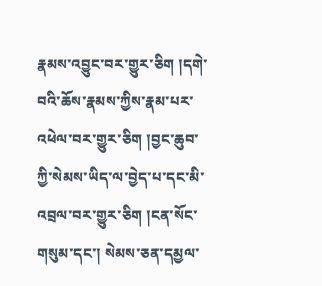རྣམས་འབྱུང་བར་གྱུར་ཅིག །དགེ་བའི་ཆོས་རྣམས་ཀྱིས་རྣམ་པར་འཕེལ་བར་གྱུར་ཅིག །བྱང་ཆུབ་ཀྱི་སེམས་ཡིད་ལ་བྱེད་པ་དང་མི་འབྲལ་བར་གྱུར་ཅིག །ངན་སོང་གསུམ་དང་། སེམས་ཅན་དམྱལ་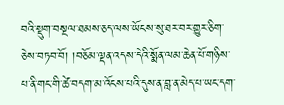བའི་སྡུག་བསྔལ་ཐམས་ཅད་ལས་ཡོངས་སུ་ཐར་བར་གྱུར་ཅིག་ཅེས་བཏབ་བོ། །བཅོམ་ལྡན་འདས་དེའི་སྨོན་ལམ་ཆེན་པོ་གཉིས་པ་ནི་གང་གི་ཚེ་བདག་མ་འོངས་པའི་དུས་ན་བླ་ན་མེད་པ་ཡང་དག་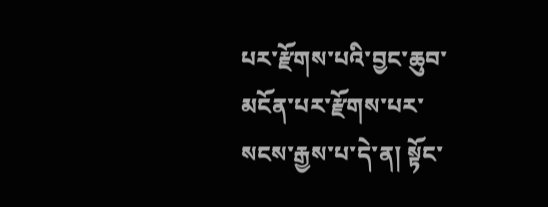པར་རྫོགས་པའི་བྱང་ཆུབ་མངོན་པར་རྫོགས་པར་སངས་རྒྱས་པ་དེ་ན། སྟོང་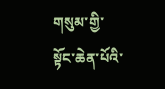གསུམ་གྱི་སྟོང་ཆེན་པོའི་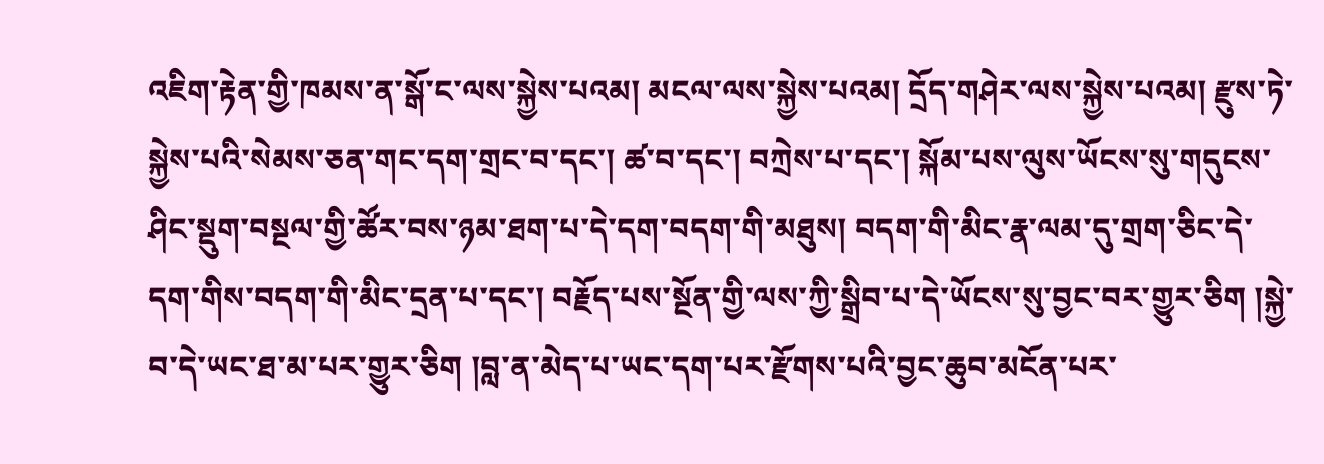འཇིག་རྟེན་གྱི་ཁམས་ན་སྒོ་ང་ལས་སྐྱེས་པའམ། མངལ་ལས་སྐྱེས་པའམ། དྲོད་གཤེར་ལས་སྐྱེས་པའམ། རྫུས་ཏེ་སྐྱེས་པའི་སེམས་ཅན་གང་དག་གྲང་བ་དང་། ཚ་བ་དང་། བཀྲེས་པ་དང་། སྐོམ་པས་ལུས་ཡོངས་སུ་གདུངས་ཤིང་སྡུག་བསྔལ་གྱི་ཚོར་བས་ཉམ་ཐག་པ་དེ་དག་བདག་གི་མཐུས། བདག་གི་མིང་རྣ་ལམ་དུ་གྲག་ཅིང་དེ་དག་གིས་བདག་གི་མིང་དྲན་པ་དང་། བརྗོད་པས་སྔོན་གྱི་ལས་ཀྱི་སྒྲིབ་པ་དེ་ཡོངས་སུ་བྱང་བར་གྱུར་ཅིག །སྐྱེ་བ་དེ་ཡང་ཐ་མ་པར་གྱུར་ཅིག །བླ་ན་མེད་པ་ཡང་དག་པར་རྫོགས་པའི་བྱང་ཆུབ་མངོན་པར་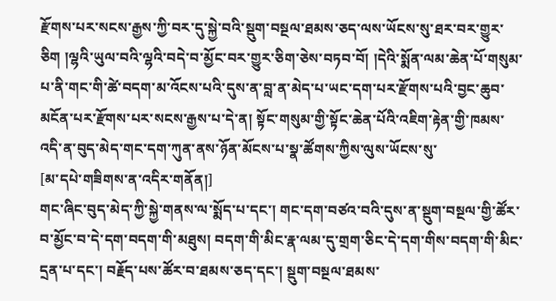རྫོགས་པར་སངས་རྒྱས་ཀྱི་བར་དུ་སྐྱེ་བའི་སྡུག་བསྔལ་ཐམས་ཅད་ལས་ཡོངས་སུ་ཐར་བར་གྱུར་ཅིག །ལྷའི་ཡུལ་བའི་ལྷའི་བདེ་བ་མྱོང་བར་གྱུར་ཅིག་ཅེས་བཏབ་བོ། །དེའི་སྨོན་ལམ་ཆེན་པོ་གསུམ་པ་ནི་གང་གི་ཚེ་བདག་མ་འོངས་པའི་དུས་ན་བླ་ན་མེད་པ་ཡང་དག་པར་རྫོགས་པའི་བྱང་ཆུབ་མངོན་པར་རྫོགས་པར་སངས་རྒྱས་པ་དེ་ན། སྟོང་གསུམ་གྱི་སྟོང་ཆེན་པོའི་འཇིག་རྟེན་གྱི་ཁམས་འདི་ན་བུད་མེད་གང་དག་ཀུན་ནས་ཉོན་མོངས་པ་སྣ་ཚོགས་ཀྱིས་ལུས་ཡོངས་སུ་
[མ་དཔེ་གཟིགས་ན་འདིར་གནོན།]
གང་ཞིང་བུད་མེད་ཀྱི་སྐྱེ་གནས་ལ་སྨོད་པ་དང་། གང་དག་བཙའ་བའི་དུས་ན་སྡུག་བསྔལ་གྱི་ཚོར་བ་མྱོང་བ་དེ་དག་བདག་གི་མཐུས། བདག་གི་མིང་རྣ་ལམ་དུ་གྲག་ཅིང་དེ་དག་གིས་བདག་གི་མིང་དྲན་པ་དང་། བརྗོད་པས་ཚོར་བ་ཐམས་ཅད་དང་། སྡུག་བསྔལ་ཐམས་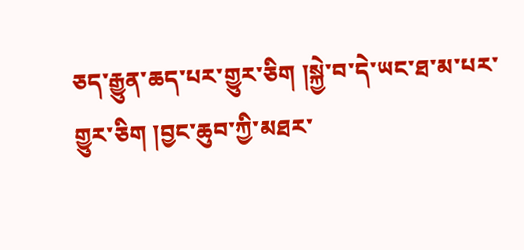ཅད་རྒྱུན་ཆད་པར་གྱུར་ཅིག །སྐྱེ་བ་དེ་ཡང་ཐ་མ་པར་གྱུར་ཅིག །བྱང་ཆུབ་ཀྱི་མཐར་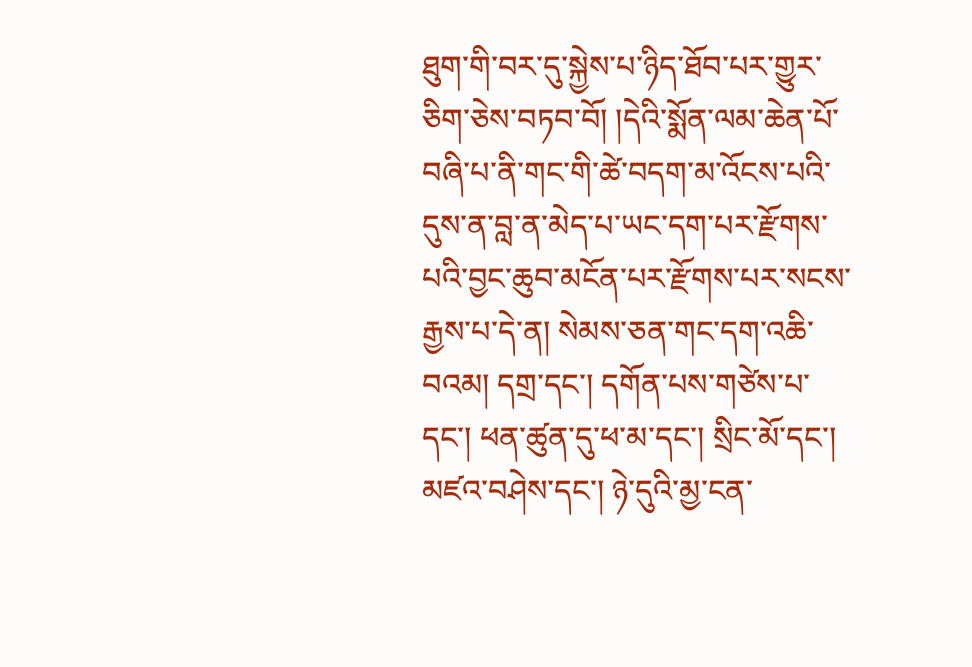ཐུག་གི་བར་དུ་སྐྱེས་པ་ཉིད་ཐོབ་པར་གྱུར་ཅིག་ཅེས་བཏབ་བོ། །དེའི་སྨོན་ལམ་ཆེན་པོ་བཞི་པ་ནི་གང་གི་ཚེ་བདག་མ་འོངས་པའི་དུས་ན་བླ་ན་མེད་པ་ཡང་དག་པར་རྫོགས་པའི་བྱང་ཆུབ་མངོན་པར་རྫོགས་པར་སངས་རྒྱས་པ་དེ་ན། སེམས་ཅན་གང་དག་འཆི་བའམ། དགྲ་དང་། དགོན་པས་གཙེས་པ་དང་། ཕན་ཚུན་དུ་ཕ་མ་དང་། སྲིང་མོ་དང་། མཛའ་བཤེས་དང་། ཉེ་དུའི་མྱ་ངན་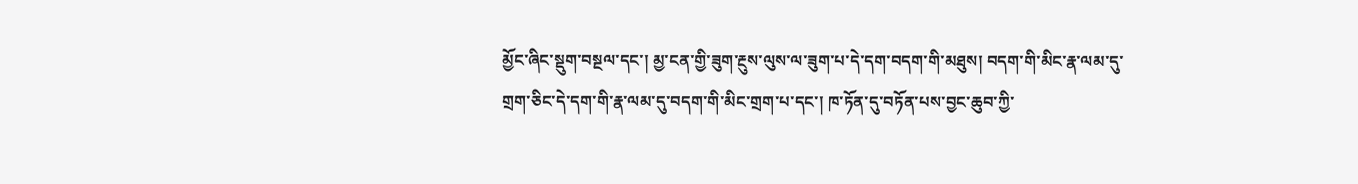མྱོང་ཞིང་སྡུག་བསྔལ་དང་། མྱ་ངན་གྱི་ཟུག་རྔུས་ལུས་ལ་ཟུག་པ་དེ་དག་བདག་གི་མཐུས། བདག་གི་མིང་རྣ་ལམ་དུ་གྲག་ཅིང་དེ་དག་གི་རྣ་ལམ་དུ་བདག་གི་མིང་གྲག་པ་དང་། ཁ་ཏོན་དུ་བཏོན་པས་བྱང་ཆུབ་ཀྱི་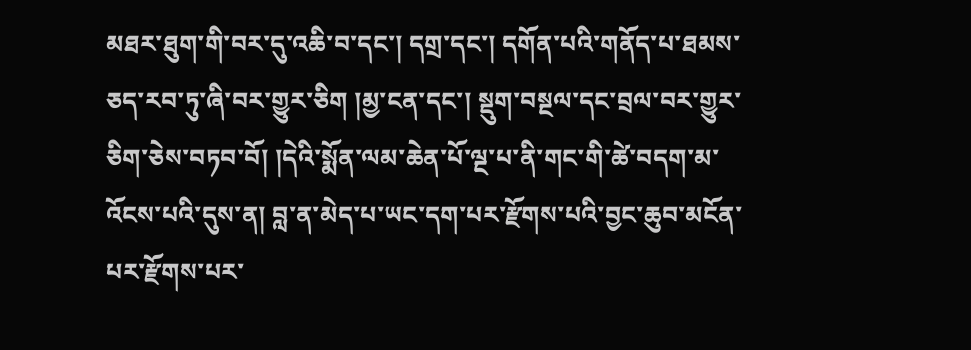མཐར་ཐུག་གི་བར་དུ་འཆི་བ་དང་། དགྲ་དང་། དགོན་པའི་གནོད་པ་ཐམས་ཅད་རབ་ཏུ་ཞི་བར་གྱུར་ཅིག །མྱ་ངན་དང་། སྡུག་བསྔལ་དང་བྲལ་བར་གྱུར་ཅིག་ཅེས་བཏབ་བོ། །དེའི་སྨོན་ལམ་ཆེན་པོ་ལྔ་པ་ནི་གང་གི་ཚེ་བདག་མ་འོངས་པའི་དུས་ན། བླ་ན་མེད་པ་ཡང་དག་པར་རྫོགས་པའི་བྱང་ཆུབ་མངོན་པར་རྫོགས་པར་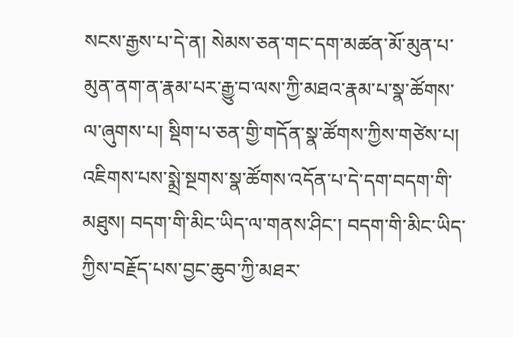སངས་རྒྱས་པ་དེ་ན། སེམས་ཅན་གང་དག་མཚན་མོ་མུན་པ་མུན་ནག་ན་རྣམ་པར་རྒྱུ་བ་ལས་ཀྱི་མཐའ་རྣམ་པ་སྣ་ཚོགས་ལ་ཞུགས་པ། སྡིག་པ་ཅན་གྱི་གདོན་སྣ་ཚོགས་ཀྱིས་གཙེས་པ། འཇིགས་པས་སྨྲེ་སྔགས་སྣ་ཚོགས་འདོན་པ་དེ་དག་བདག་གི་མཐུས། བདག་གི་མིང་ཡིད་ལ་གནས་ཤིང་། བདག་གི་མིང་ཡིད་ཀྱིས་བརྗོད་པས་བྱང་ཆུབ་ཀྱི་མཐར་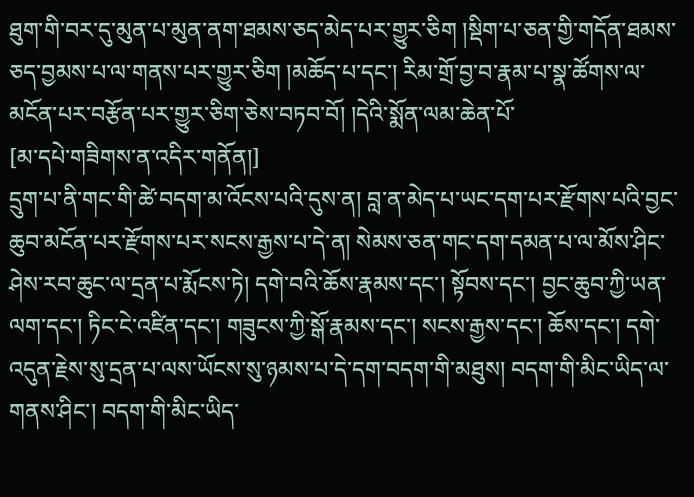ཐུག་གི་བར་དུ་མུན་པ་མུན་ནག་ཐམས་ཅད་མེད་པར་གྱུར་ཅིག །སྡིག་པ་ཅན་གྱི་གདོན་ཐམས་ཅད་བྱམས་པ་ལ་གནས་པར་གྱུར་ཅིག །མཆོད་པ་དང་། རིམ་གྲོ་བྱ་བ་རྣམ་པ་སྣ་ཚོགས་ལ་མངོན་པར་བརྩོན་པར་གྱུར་ཅིག་ཅེས་བཏབ་བོ། །དེའི་སྨོན་ལམ་ཆེན་པོ་
[མ་དཔེ་གཟིགས་ན་འདིར་གནོན།]
དྲུག་པ་ནི་གང་གི་ཚེ་བདག་མ་འོངས་པའི་དུས་ན། བླ་ན་མེད་པ་ཡང་དག་པར་རྫོགས་པའི་བྱང་ཆུབ་མངོན་པར་རྫོགས་པར་སངས་རྒྱས་པ་དེ་ན། སེམས་ཅན་གང་དག་དམན་པ་ལ་མོས་ཤིང་ཤེས་རབ་ཆུང་ལ་དྲན་པ་རྨོངས་ཏེ། དགེ་བའི་ཆོས་རྣམས་དང་། སྟོབས་དང་། བྱང་ཆུབ་ཀྱི་ཡན་ལག་དང་། ཏིང་ངེ་འཛིན་དང་། གཟུངས་ཀྱི་སྒོ་རྣམས་དང་། སངས་རྒྱས་དང་། ཆོས་དང་། དགེ་འདུན་རྗེས་སུ་དྲན་པ་ལས་ཡོངས་སུ་ཉམས་པ་དེ་དག་བདག་གི་མཐུས། བདག་གི་མིང་ཡིད་ལ་གནས་ཤིང་། བདག་གི་མིང་ཡིད་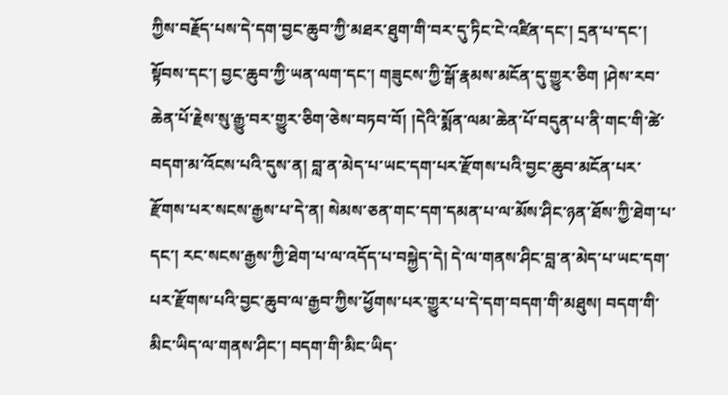ཀྱིས་བརྗོད་པས་དེ་དག་བྱང་ཆུབ་ཀྱི་མཐར་ཐུག་གི་བར་དུ་ཏིང་ངེ་འཛིན་དང་། དྲན་པ་དང་། སྟོབས་དང་། བྱང་ཆུབ་ཀྱི་ཡན་ལག་དང་། གཟུངས་ཀྱི་སྒོ་རྣམས་མངོན་དུ་གྱུར་ཅིག །ཤེས་རབ་ཆེན་པོ་རྗེས་སུ་རྒྱུ་བར་གྱུར་ཅིག་ཅེས་བཏབ་བོ། །དེའི་སྨོན་ལམ་ཆེན་པོ་བདུན་པ་ནི་གང་གི་ཚེ་བདག་མ་འོངས་པའི་དུས་ན། བླ་ན་མེད་པ་ཡང་དག་པར་རྫོགས་པའི་བྱང་ཆུབ་མངོན་པར་རྫོགས་པར་སངས་རྒྱས་པ་དེ་ན། སེམས་ཅན་གང་དག་དམན་པ་ལ་མོས་ཤིང་ཉན་ཐོས་ཀྱི་ཐེག་པ་དང་། རང་སངས་རྒྱས་ཀྱི་ཐེག་པ་ལ་འདོད་པ་བསྐྱེད་དེ། དེ་ལ་གནས་ཤིང་བླ་ན་མེད་པ་ཡང་དག་པར་རྫོགས་པའི་བྱང་ཆུབ་ལ་རྒྱབ་ཀྱིས་ཕྱོགས་པར་གྱུར་པ་དེ་དག་བདག་གི་མཐུས། བདག་གི་མིང་ཡིད་ལ་གནས་ཤིང་། བདག་གི་མིང་ཡིད་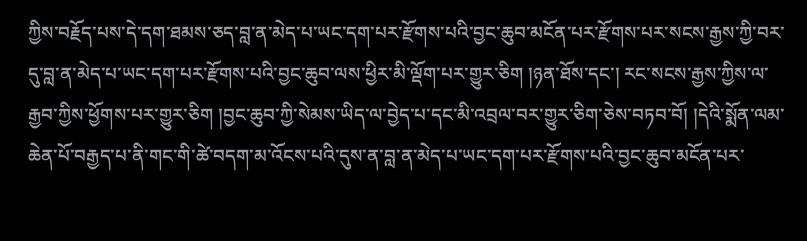ཀྱིས་བརྗོད་པས་དེ་དག་ཐམས་ཅད་བླ་ན་མེད་པ་ཡང་དག་པར་རྫོགས་པའི་བྱང་ཆུབ་མངོན་པར་རྫོགས་པར་སངས་རྒྱས་ཀྱི་བར་དུ་བླ་ན་མེད་པ་ཡང་དག་པར་རྫོགས་པའི་བྱང་ཆུབ་ལས་ཕྱིར་མི་ལྡོག་པར་གྱུར་ཅིག །ཉན་ཐོས་དང་། རང་སངས་རྒྱས་ཀྱིས་ལ་རྒྱབ་ཀྱིས་ཕྱོགས་པར་གྱུར་ཅིག །བྱང་ཆུབ་ཀྱི་སེམས་ཡིད་ལ་བྱེད་པ་དང་མི་འབྲལ་བར་གྱུར་ཅིག་ཅེས་བཏབ་བོ། །དེའི་སྨོན་ལམ་ཆེན་པོ་བརྒྱད་པ་ནི་གང་གི་ཚེ་བདག་མ་འོངས་པའི་དུས་ན་བླ་ན་མེད་པ་ཡང་དག་པར་རྫོགས་པའི་བྱང་ཆུབ་མངོན་པར་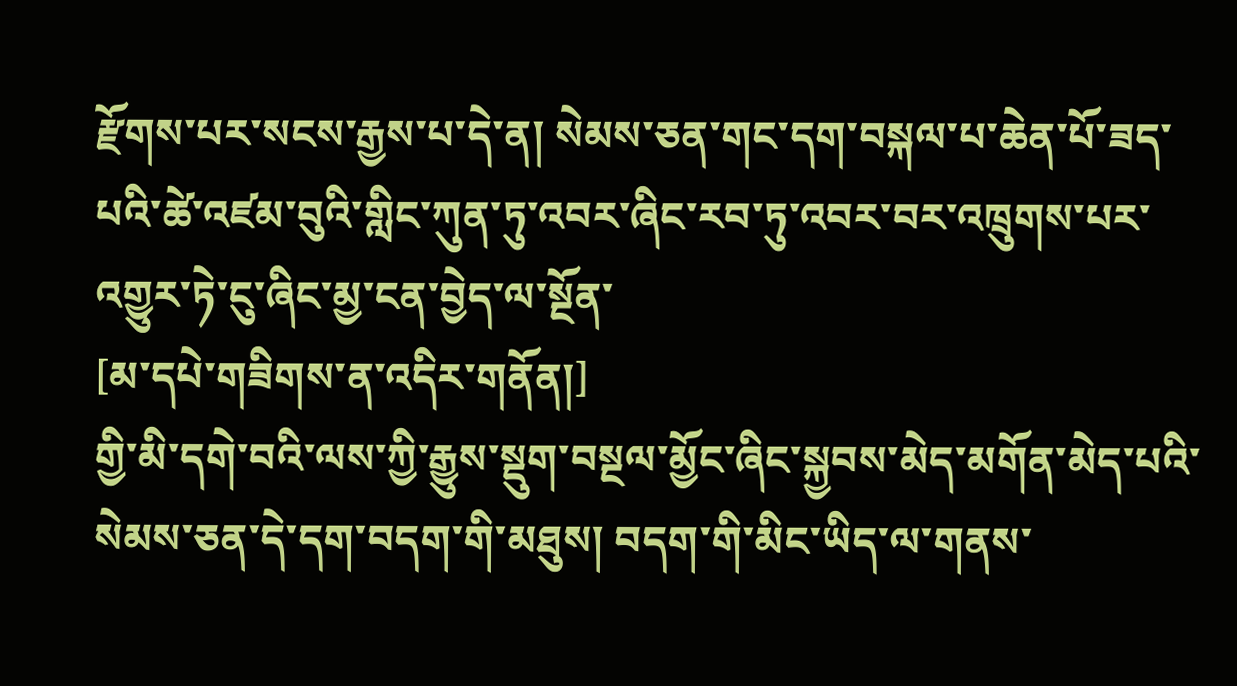རྫོགས་པར་སངས་རྒྱས་པ་དེ་ན། སེམས་ཅན་གང་དག་བསྐལ་པ་ཆེན་པོ་ཟད་པའི་ཚེ་འཛམ་བུའི་གླིང་ཀུན་ཏུ་འབར་ཞིང་རབ་ཏུ་འབར་བར་འཁྲུགས་པར་འགྱུར་ཏེ་ངུ་ཞིང་མྱ་ངན་བྱེད་ལ་སྔོན་
[མ་དཔེ་གཟིགས་ན་འདིར་གནོན།]
གྱི་མི་དགེ་བའི་ལས་ཀྱི་རྒྱུས་སྡུག་བསྔལ་མྱོང་ཞིང་སྐྱབས་མེད་མགོན་མེད་པའི་སེམས་ཅན་དེ་དག་བདག་གི་མཐུས། བདག་གི་མིང་ཡིད་ལ་གནས་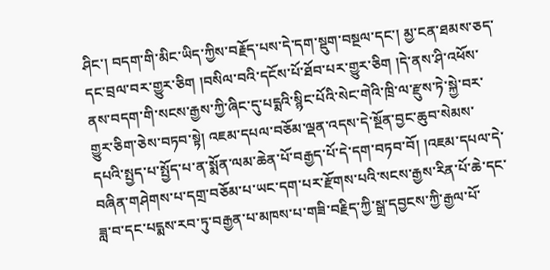ཤིང་། བདག་གི་མིང་ཡིད་ཀྱིས་བརྗོད་པས་དེ་དག་སྡུག་བསྔལ་དང་། མྱ་ངན་ཐམས་ཅད་དང་བྲལ་བར་གྱུར་ཅིག །བསིལ་བའི་དངོས་པོ་ཐོབ་པར་གྱུར་ཅིག །དེ་ནས་ཤི་འཕོས་ནས་བདག་གི་སངས་རྒྱས་ཀྱི་ཞིང་དུ་པདྨའི་སྙིང་པོའི་སེང་གེའི་ཁྲི་ལ་རྫུས་ཏེ་སྐྱེ་བར་གྱུར་ཅིག་ཅེས་བཏབ་སྟེ། འཇམ་དཔལ་བཅོམ་ལྡན་འདས་དེ་སྔོན་བྱང་ཆུབ་སེམས་དཔའི་སྤྱད་པ་སྤྱོད་པ་ན་སྨོན་ལམ་ཆེན་པོ་བརྒྱད་པོ་དེ་དག་བཏབ་བོ། །འཇམ་དཔལ་དེ་བཞིན་གཤེགས་པ་དགྲ་བཅོམ་པ་ཡང་དག་པར་རྫོགས་པའི་སངས་རྒྱས་རིན་པོ་ཆེ་དང་ཟླ་བ་དང་པདྨས་རབ་ཏུ་བརྒྱན་པ་མཁས་པ་གཟི་བརྗིད་ཀྱི་སྒྲ་དབྱངས་ཀྱི་རྒྱལ་པོ་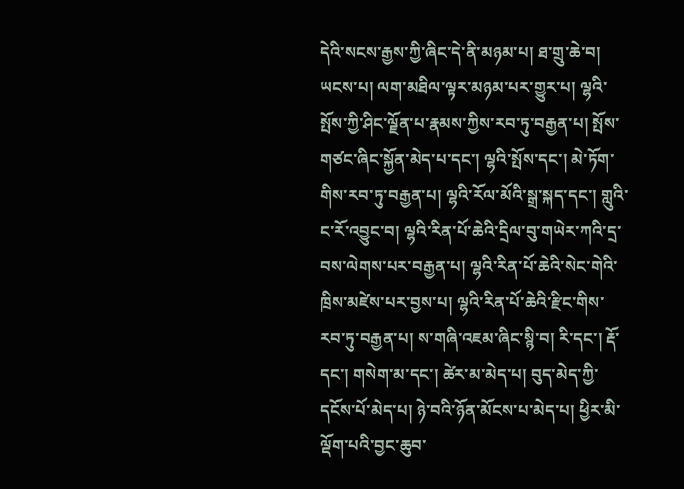དེའི་སངས་རྒྱས་ཀྱི་ཞིང་དེ་ནི་མཉམ་པ། ཐ་གྲུ་ཆེ་བ། ཡངས་པ། ལག་མཐིལ་ལྟར་མཉམ་པར་གྱུར་པ། ལྷའི་སྤོས་ཀྱི་ཤིང་ལྗོན་པ་རྣམས་ཀྱིས་རབ་ཏུ་བརྒྱན་པ། སྤོས་གཙང་ཞིང་སྐྱོན་མེད་པ་དང་། ལྷའི་སྤོས་དང་། མེ་ཏོག་གིས་རབ་ཏུ་བརྒྱན་པ། ལྷའི་རོལ་མོའི་སྒྲ་སྐད་དང་། གླུའི་ང་རོ་འབྱུང་བ། ལྷའི་རིན་པོ་ཆེའི་དྲིལ་བུ་གཡེར་ཀའི་དྲ་བས་ལེགས་པར་བརྒྱན་པ། ལྷའི་རིན་པོ་ཆེའི་སེང་གེའི་ཁྲིས་མཛེས་པར་བྱས་པ། ལྷའི་རིན་པོ་ཆེའི་རྫིང་གིས་རབ་ཏུ་བརྒྱན་པ། ས་གཞི་འཇམ་ཞིང་སྙི་བ། རི་དང་། རྡོ་དང་། གསེག་མ་དང་། ཚེར་མ་མེད་པ། བུད་མེད་ཀྱི་དངོས་པོ་མེད་པ། ཉེ་བའི་ཉོན་མོངས་པ་མེད་པ། ཕྱིར་མི་ལྡོག་པའི་བྱང་ཆུབ་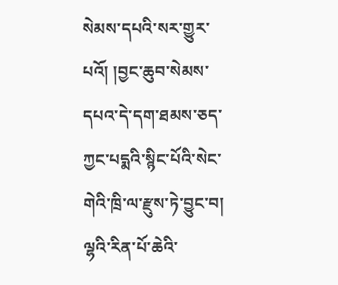སེམས་དཔའི་སར་གྱུར་པའོ། །བྱང་ཆུབ་སེམས་དཔའ་དེ་དག་ཐམས་ཅད་ཀྱང་པདྨའི་སྙིང་པོའི་སེང་གེའི་ཁྲི་ལ་རྫུས་ཏེ་བྱུང་བ། ལྷའི་རིན་པོ་ཆེའི་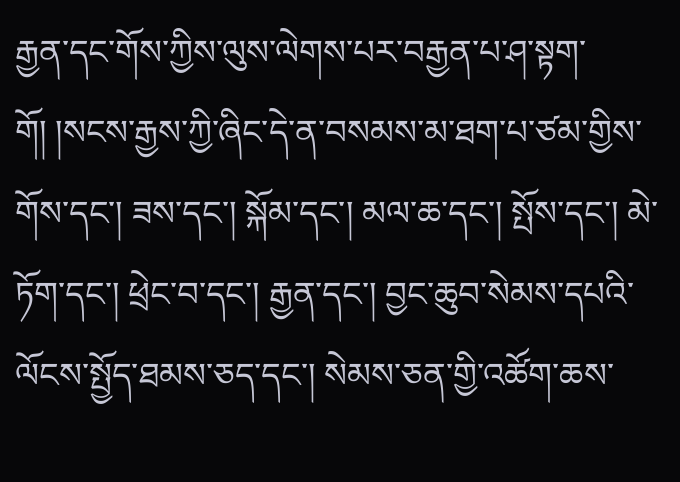རྒྱན་དང་གོས་ཀྱིས་ལུས་ལེགས་པར་བརྒྱན་པ་ཤ་སྟག་གོ། །སངས་རྒྱས་ཀྱི་ཞིང་དེ་ན་བསམས་མ་ཐག་པ་ཙམ་གྱིས་གོས་དང་། ཟས་དང་། སྐོམ་དང་། མལ་ཆ་དང་། སྤོས་དང་། མེ་ཏོག་དང་། ཕྲེང་བ་དང་། རྒྱན་དང་། བྱང་ཆུབ་སེམས་དཔའི་ལོངས་སྤྱོད་ཐམས་ཅད་དང་། སེམས་ཅན་གྱི་འཚོག་ཆས་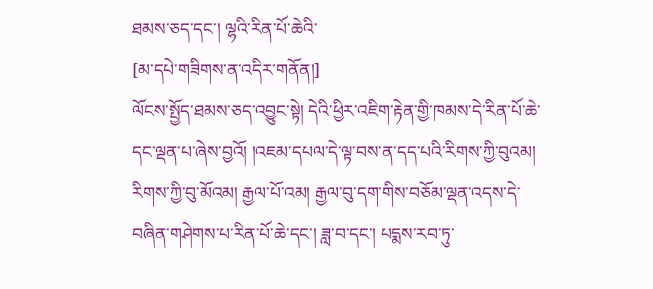ཐམས་ཅད་དང་། ལྷའི་རིན་པོ་ཆེའི་
[མ་དཔེ་གཟིགས་ན་འདིར་གནོན།]
ལོངས་སྤྱོད་ཐམས་ཅད་འབྱུང་སྟེ། དེའི་ཕྱིར་འཇིག་རྟེན་གྱི་ཁམས་དེ་རིན་པོ་ཆེ་དང་ལྡན་པ་ཞེས་བྱའོ། །འཇམ་དཔལ་དེ་ལྟ་བས་ན་དད་པའི་རིགས་ཀྱི་བུའམ། རིགས་ཀྱི་བུ་མོའམ། རྒྱལ་པོ་འམ། རྒྱལ་བུ་དག་གིས་བཅོམ་ལྡན་འདས་དེ་བཞིན་གཤེགས་པ་རིན་པོ་ཆེ་དང་། ཟླ་བ་དང་། པདྨས་རབ་ཏུ་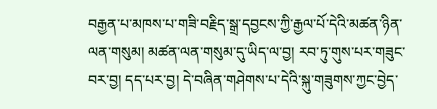བརྒྱན་པ་མཁས་པ་གཟི་བརྗིད་སྒྲ་དབྱངས་ཀྱི་རྒྱལ་པོ་དེའི་མཚན་ཉིན་ལན་གསུམ། མཚན་ལན་གསུམ་དུ་ཡིད་ལ་བྱ། རབ་ཏུ་གུས་པར་གཟུང་བར་བྱ། དད་པར་བྱ། དེ་བཞིན་གཤེགས་པ་དེའི་སྐུ་གཟུགས་ཀྱང་བྱེད་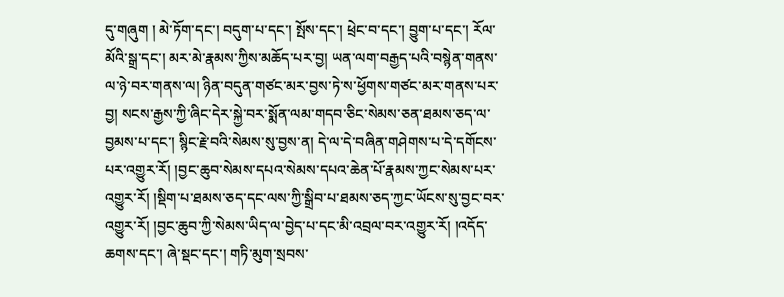དུ་གཞུག ། མེ་ཏོག་དང་། བདུག་པ་དང་། སྤོས་དང་། ཕྲེང་བ་དང་། བྱུག་པ་དང་། རོལ་མོའི་སྒྲ་དང་། མར་མེ་རྣམས་ཀྱིས་མཆོད་པར་བྱ། ཡན་ལག་བརྒྱད་པའི་བསྙེན་གནས་ལ་ཉེ་བར་གནས་ལ། ཉིན་བདུན་གཙང་མར་བྱས་ཏེ་ས་ཕྱོགས་གཙང་མར་གནས་པར་བྱ། སངས་རྒྱས་ཀྱི་ཞིང་དེར་སྐྱེ་བར་སྨོན་ལམ་གདབ་ཅིང་སེམས་ཅན་ཐམས་ཅད་ལ་བྱམས་པ་དང་། སྙིང་རྗེ་བའི་སེམས་སུ་བྱས་ན། དེ་ལ་དེ་བཞིན་གཤེགས་པ་དེ་དགོངས་པར་འགྱུར་རོ། །བྱང་ཆུབ་སེམས་དཔའ་སེམས་དཔའ་ཆེན་པོ་རྣམས་ཀྱང་སེམས་པར་འགྱུར་རོ། །སྡིག་པ་ཐམས་ཅད་དང་ལས་ཀྱི་སྒྲིབ་པ་ཐམས་ཅད་ཀྱང་ཡོངས་སུ་བྱང་བར་འགྱུར་རོ། །བྱང་ཆུབ་ཀྱི་སེམས་ཡིད་ལ་བྱེད་པ་དང་མི་འབྲལ་བར་འགྱུར་རོ། །འདོད་ཆགས་དང་། ཞེ་སྡང་དང་། གཏི་མུག་སྲབས་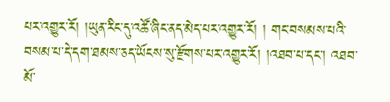པར་འགྱུར་རོ། །ཡུན་རིང་དུ་འཚོ་ཞིང་ནད་མེད་པར་འགྱུར་རོ། ། གང་བསམས་པའི་བསམ་པ་དེ་དག་ཐམས་ཅད་ཡོངས་སུ་རྫོགས་པར་འགྱུར་རོ། །འཐབ་པ་དང་། འཐབ་མོ་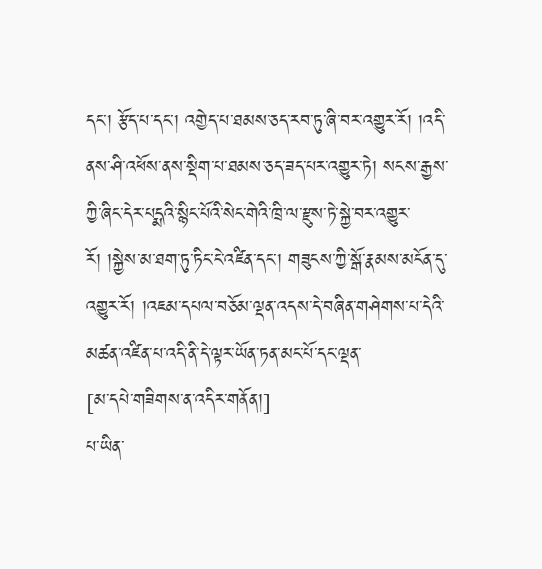དང་། རྩོད་པ་དང་། འགྱེད་པ་ཐམས་ཅད་རབ་ཏུ་ཞི་བར་འགྱུར་རོ། །འདི་ནས་ཤི་འཕོས་ནས་སྡིག་པ་ཐམས་ཅད་ཟད་པར་འགྱུར་ཏེ། སངས་རྒྱས་ཀྱི་ཞིང་དེར་པདྨའི་སྙིང་པོའི་སེང་གེའི་ཁྲི་ལ་རྫུས་ཏེ་སྐྱེ་བར་འགྱུར་རོ། །སྐྱེས་མ་ཐག་ཏུ་ཏིང་ངེ་འཛིན་དང་། གཟུངས་ཀྱི་སྒོ་རྣམས་མངོན་དུ་འགྱུར་རོ། །འཇམ་དཔལ་བཅོམ་ལྡན་འདས་དེ་བཞིན་གཤེགས་པ་དེའི་མཚན་འཛིན་པ་འདི་ནི་དེ་ལྟར་ཡོན་ཏན་མང་པོ་དང་ལྡན་
[མ་དཔེ་གཟིགས་ན་འདིར་གནོན།]
པ་ཡིན་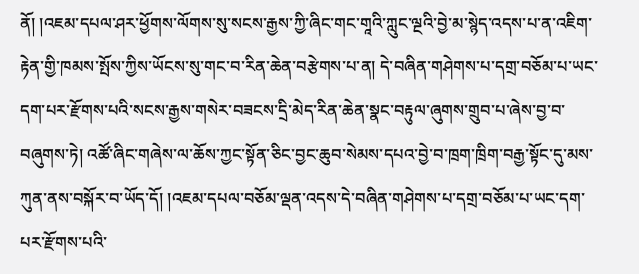ནོ། །འཇམ་དཔལ་ཤར་ཕྱོགས་ལོགས་སུ་སངས་རྒྱས་ཀྱི་ཞིང་གང་གཱའི་ཀླུང་ལྔའི་བྱེ་མ་སྙེད་འདས་པ་ན་འཇིག་རྟེན་གྱི་ཁམས་སྤོས་ཀྱིས་ཡོངས་སུ་གང་བ་རིན་ཆེན་བརྩེགས་པ་ན། དེ་བཞིན་གཤེགས་པ་དགྲ་བཅོམ་པ་ཡང་དག་པར་རྫོགས་པའི་སངས་རྒྱས་གསེར་བཟངས་དྲི་མེད་རིན་ཆེན་སྣང་བརྟུལ་ཞུགས་གྲུབ་པ་ཞེས་བྱ་བ་བཞུགས་ཏེ། འཚོ་ཞིང་གཞེས་ལ་ཆོས་ཀྱང་སྟོན་ཅིང་བྱང་ཆུབ་སེམས་དཔའ་བྱེ་བ་ཁྲག་ཁྲིག་བརྒྱ་སྟོང་དུ་མས་ཀུན་ནས་བསྐོར་བ་ཡོད་དོ། །འཇམ་དཔལ་བཅོམ་ལྡན་འདས་དེ་བཞིན་གཤེགས་པ་དགྲ་བཅོམ་པ་ཡང་དག་པར་རྫོགས་པའི་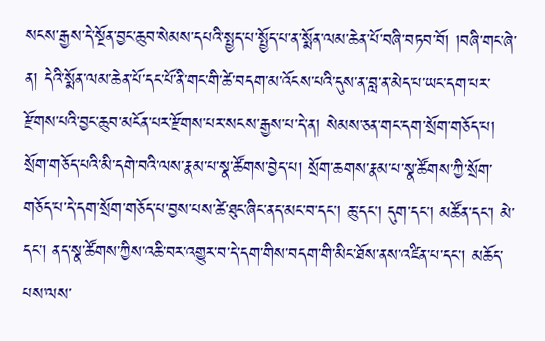སངས་རྒྱས་དེ་སྔོན་བྱང་ཆུབ་སེམས་དཔའི་སྤྱད་པ་སྤྱོད་པ་ན་སྨོན་ལམ་ཆེན་པོ་བཞི་བཏབ་བོ། །བཞི་གང་ཞེ་ན། དེའི་སྨོན་ལམ་ཆེན་པོ་དང་པོ་ནི་གང་གི་ཚེ་བདག་མ་འོངས་པའི་དུས་ན་བླ་ན་མེད་པ་ཡང་དག་པར་རྫོགས་པའི་བྱང་ཆུབ་མངོན་པར་རྫོགས་པར་སངས་རྒྱས་པ་དེ་ན། སེམས་ཅན་གང་དག་སྲོག་གཅོད་པ། སྲོག་གཅོད་པའི་མི་དགེ་བའི་ལས་རྣམ་པ་སྣ་ཚོགས་བྱེད་པ། སྲོག་ཆགས་རྣམ་པ་སྣ་ཚོགས་ཀྱི་སྲོག་གཅོད་པ་དེ་དག་སྲོག་གཅོད་པ་བྱས་པས་ཚེ་ཐུང་ཞིང་ནད་མང་བ་དང་། ཆུ་དང་། དུག་དང་། མཚོན་དང་། མེ་དང་། ནད་སྣ་ཚོགས་ཀྱིས་འཆི་བར་འགྱུར་བ་དེ་དག་གིས་བདག་གི་མིང་ཐོས་ནས་འཛིན་པ་དང་། མཆོད་པས་ལས་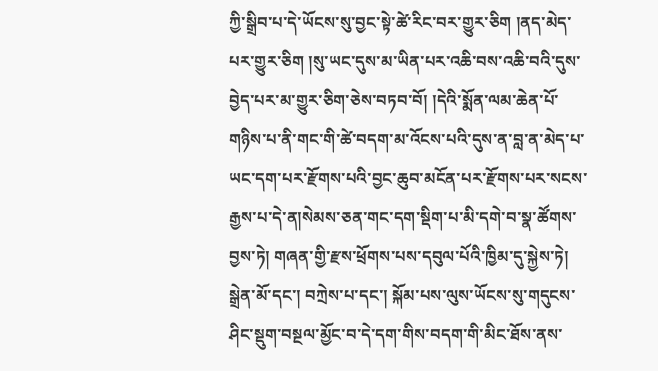ཀྱི་སྒྲིབ་པ་དེ་ཡོངས་སུ་བྱང་སྟེ་ཚེ་རིང་བར་གྱུར་ཅིག །ནད་མེད་པར་གྱུར་ཅིག །སུ་ཡང་དུས་མ་ཡིན་པར་འཆི་བས་འཆི་བའི་དུས་བྱེད་པར་མ་གྱུར་ཅིག་ཅེས་བཏབ་བོ། །དེའི་སྨོན་ལམ་ཆེན་པོ་གཉིས་པ་ནི་གང་གི་ཚེ་བདག་མ་འོངས་པའི་དུས་ན་བླ་ན་མེད་པ་ཡང་དག་པར་རྫོགས་པའི་བྱང་ཆུབ་མངོན་པར་རྫོགས་པར་སངས་རྒྱས་པ་དེ་ན།སེམས་ཅན་གང་དག་སྡིག་པ་མི་དགེ་བ་སྣ་ཚོགས་བྱས་ཏེ། གཞན་གྱི་རྫས་ཕྲོགས་པས་དབུལ་པོའི་ཁྱིམ་དུ་སྐྱེས་ཏེ། སྒྲེན་མོ་དང་། བཀྲེས་པ་དང་། སྐོམ་པས་ལུས་ཡོངས་སུ་གདུངས་ཤིང་སྡུག་བསྔལ་མྱོང་བ་དེ་དག་གིས་བདག་གི་མིང་ཐོས་ནས་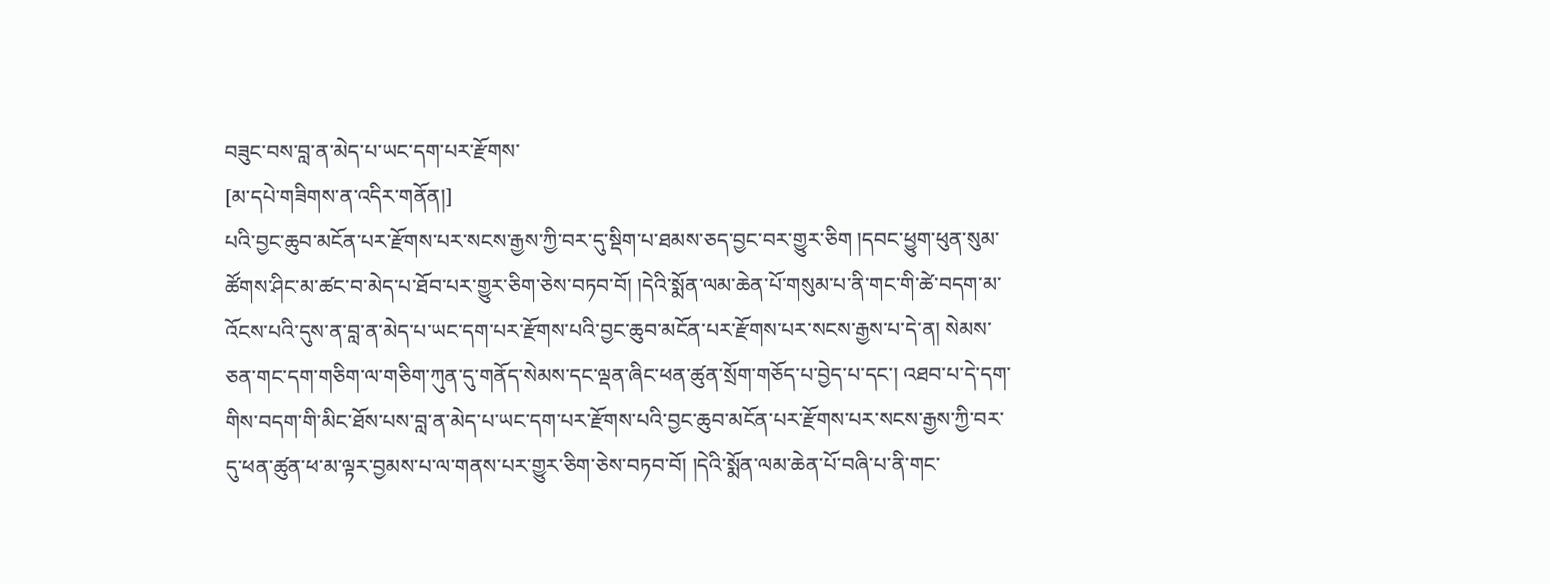བཟུང་བས་བླ་ན་མེད་པ་ཡང་དག་པར་རྫོགས་
[མ་དཔེ་གཟིགས་ན་འདིར་གནོན།]
པའི་བྱང་ཆུབ་མངོན་པར་རྫོགས་པར་སངས་རྒྱས་ཀྱི་བར་དུ་སྡིག་པ་ཐམས་ཅད་བྱང་བར་གྱུར་ཅིག །དབང་ཕྱུག་ཕུན་སུམ་ཚོགས་ཤིང་མ་ཚང་བ་མེད་པ་ཐོབ་པར་གྱུར་ཅིག་ཅེས་བཏབ་བོ། །དེའི་སྨོན་ལམ་ཆེན་པོ་གསུམ་པ་ནི་གང་གི་ཚེ་བདག་མ་འོངས་པའི་དུས་ན་བླ་ན་མེད་པ་ཡང་དག་པར་རྫོགས་པའི་བྱང་ཆུབ་མངོན་པར་རྫོགས་པར་སངས་རྒྱས་པ་དེ་ན། སེམས་ཅན་གང་དག་གཅིག་ལ་གཅིག་ཀུན་དུ་གནོད་སེམས་དང་ལྡན་ཞིང་ཕན་ཚུན་སྲོག་གཅོད་པ་བྱེད་པ་དང་། འཐབ་པ་དེ་དག་གིས་བདག་གི་མིང་ཐོས་པས་བླ་ན་མེད་པ་ཡང་དག་པར་རྫོགས་པའི་བྱང་ཆུབ་མངོན་པར་རྫོགས་པར་སངས་རྒྱས་ཀྱི་བར་དུ་ཕན་ཚུན་ཕ་མ་ལྟར་བྱམས་པ་ལ་གནས་པར་གྱུར་ཅིག་ཅེས་བཏབ་བོ། །དེའི་སྨོན་ལམ་ཆེན་པོ་བཞི་པ་ནི་གང་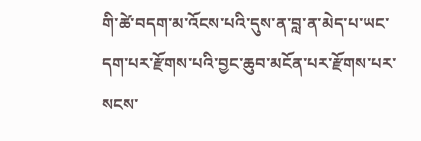གི་ཚེ་བདག་མ་འོངས་པའི་དུས་ན་བླ་ན་མེད་པ་ཡང་དག་པར་རྫོགས་པའི་བྱང་ཆུབ་མངོན་པར་རྫོགས་པར་སངས་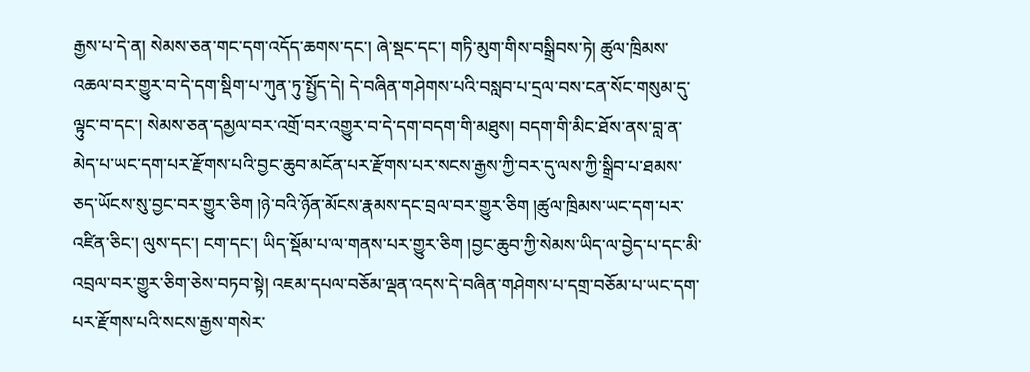རྒྱས་པ་དེ་ན། སེམས་ཅན་གང་དག་འདོད་ཆགས་དང་། ཞེ་སྡང་དང་། གཏི་མུག་གིས་བསྒྲིབས་ཏེ། ཚུལ་ཁྲིམས་འཆལ་བར་གྱུར་བ་དེ་དག་སྡིག་པ་ཀུན་ཏུ་སྤྱོད་དེ། དེ་བཞིན་གཤེགས་པའི་བསླབ་པ་དྲལ་བས་ངན་སོང་གསུམ་དུ་ལྟུང་བ་དང་། སེམས་ཅན་དམྱལ་བར་འགྲོ་བར་འགྱུར་བ་དེ་དག་བདག་གི་མཐུས། བདག་གི་མིང་ཐོས་ནས་བླ་ན་མེད་པ་ཡང་དག་པར་རྫོགས་པའི་བྱང་ཆུབ་མངོན་པར་རྫོགས་པར་སངས་རྒྱས་ཀྱི་བར་དུ་ལས་ཀྱི་སྒྲིབ་པ་ཐམས་ཅད་ཡོངས་སུ་བྱང་བར་གྱུར་ཅིག །ཉེ་བའི་ཉོན་མོངས་རྣམས་དང་བྲལ་བར་གྱུར་ཅིག །ཚུལ་ཁྲིམས་ཡང་དག་པར་འཛིན་ཅིང་། ལུས་དང་། ངག་དང་། ཡིད་སྡོམ་པ་ལ་གནས་པར་གྱུར་ཅིག །བྱང་ཆུབ་ཀྱི་སེམས་ཡིད་ལ་བྱེད་པ་དང་མི་འབྲལ་བར་གྱུར་ཅིག་ཅེས་བཏབ་སྟེ། འཇམ་དཔལ་བཅོམ་ལྡན་འདས་དེ་བཞིན་གཤེགས་པ་དགྲ་བཅོམ་པ་ཡང་དག་པར་རྫོགས་པའི་སངས་རྒྱས་གསེར་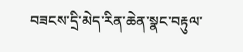བཟངས་དྲི་མེད་རིན་ཆེན་སྣང་བརྟུལ་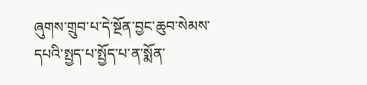ཞུགས་གྲུབ་པ་དེ་སྔོན་བྱང་ཆུབ་སེམས་དཔའི་སྤྱད་པ་སྤྱོད་པ་ན་སྨོན་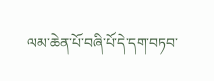ལམ་ཆེན་པོ་བཞི་པོ་དེ་དག་བཏབ་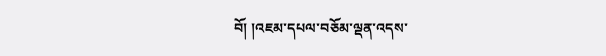བོ། །འཇམ་དཔལ་བཅོམ་ལྡན་འདས་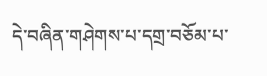དེ་བཞིན་གཤེགས་པ་དགྲ་བཅོམ་པ་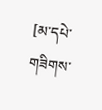[མ་དཔེ་གཟིགས་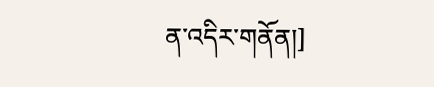ན་འདིར་གནོན།]